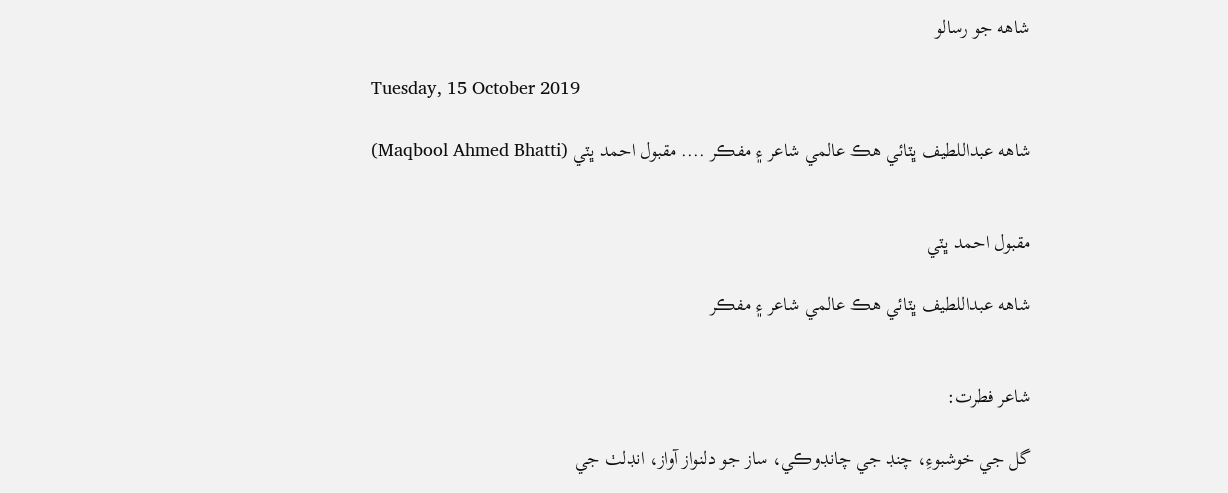شاهه جو رسالو

Tuesday, 15 October 2019

شاهه عبداللطيف ڀٽائي هڪ عالمي شاعر ۽ مفڪر .... مقبول احمد ڀٽي (Maqbool Ahmed Bhatti)


مقبول احمد ڀٽي

شاهه عبداللطيف ڀٽائي هڪ عالمي شاعر ۽ مفڪر


شاعر فطرت:

گل جي خوشبوءِ، چنڊ جي چانڊوڪي، ساز جو دلنواز آواز، انڊلٺ جي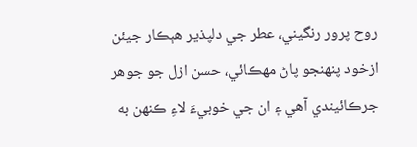روح پرور رنگيني، عطر جي دلپذير هٻڪار جيئن ازخود پنهنجو پاڻ مهڪائي، حسن ازل جو جوهر جرڪائيندي آهي ۽ ان جي خوبيءَ لاءِ ڪنهن به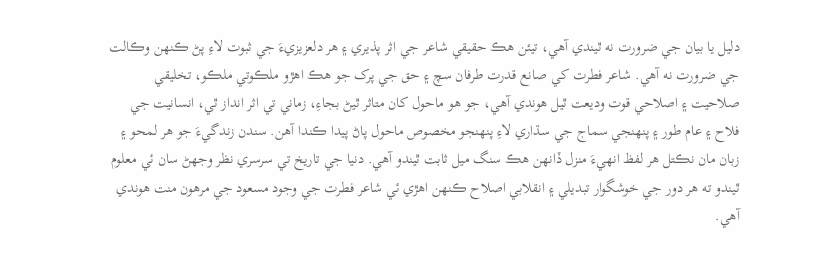دليل يا بيان جي ضرورت نه ٿيندي آهي، تيئن هڪ حقيقي شاعر جي اثر پذيري ۽ هر دلعزيزيءَ جي ثبوت لاءِ پڻ ڪنهن وڪالت جي ضرورت نه آهي. شاعر فطرت کي صانع قدرت طرفان سچ ۽ حق جي پرک جو هڪ اهڙو ملڪوتي ملڪو، تخليقي صلاحيت ۽ اصلاحي قوت وديعت ٿيل هوندي آهي، جو هو ماحول کان متاثر ٿيڻ بجاءِ، زماني تي اثر انداز ٿي، انسانيت جي فلاح ۽ عام طور ۽ پنهنجي سماج جي سڌاري لاءِ پنهنجو مخصوص ماحول پاڻ پيدا ڪندا آهن. سندن زندگيءَ جو هر لمحو ۽ زبان مان نڪتل هر لفظ انهيءَ منزل ڏانهن هڪ سنگ ميل ثابت ٿيندو آهي. دنيا جي تاريخ تي سرسري نظر وجهڻ سان ئي معلوم ٿيندو ته هر دور جي خوشگوار تبديلي ۽ انقلابي اصلاح ڪنهن اهڙي ئي شاعر فطرت جي وجود مسعود جي مرهون منت هوندي آهي.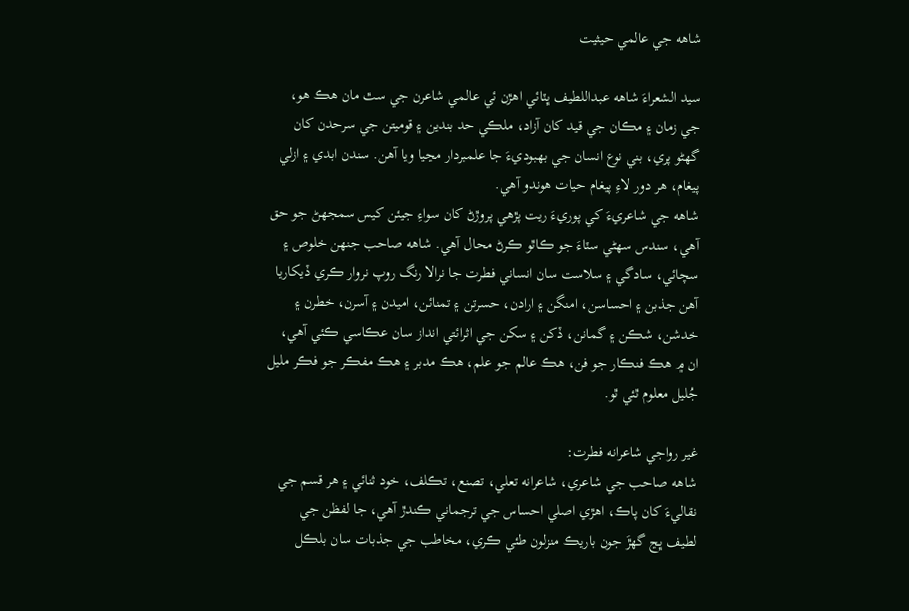شاهه جي عالمي حيثيت

سيد الشعراءَ شاهه عبداللطيف ڀٽائي اهڙن ئي عالمي شاعرن جي سٿ مان هڪ هو، جي زمان ۽ مڪان جي قيد کان آزاد، ملڪي حد بندين ۽ قوميتن جي سرحدن کان گهڻو پري، بني نوع انسان جي بهبوديءَ جا علمبردار مڃيا ويا آهن. سندن ابدي ۽ ازلي پيغام، هر دور لاءِ پيغام حيات هوندو آهي.
شاهه جي شاعريءَ کي پوريءَ ريت پڙهي پروڙڻ کان سواءِ جيئن کيس سمجهڻ جو حق آهي، سندس سهڻي سٽاءَ جو ڪاٿو ڪرڻ محال آهي. شاهه صاحب جنهن خلوص ۽ سچائي، سادگي ۽ سلاست سان انساني فطرت جا نرالا رنگ روپ نروار ڪري ڏيکاريا آهن جذبن ۽ احساسن، امنگن ۽ ارادن، حسرتن ۽ تمنائن، اميدن ۽ آسرن، خطرن ۽ خدشن، شڪن ۽ گمانن، ڏکن ۽ سکن جي اثرائتي انداز سان عڪاسي ڪئي آهي، ان ۾ هڪ فنڪار جو فن، هڪ عالم جو علم، هڪ مدبر ۽ هڪ مفڪر جو فڪر مليل جُليل معلوم ٿئي ٿو.

غير رواجي شاعرانه فطرت:
شاهه صاحب جي شاعري، شاعرانه تعلي، تصنع، تڪلف، خود ثنائي ۽ هر قسم جي نقاليءَ کان پاڪ، اهڙي اصلي احساس جي ترجماني ڪندڙ آهي، جا لفظن جي لطيف ڀڃ گهڙَ جون باريڪ منزلون طئي ڪري، مخاطب جي جذبات سان بلڪل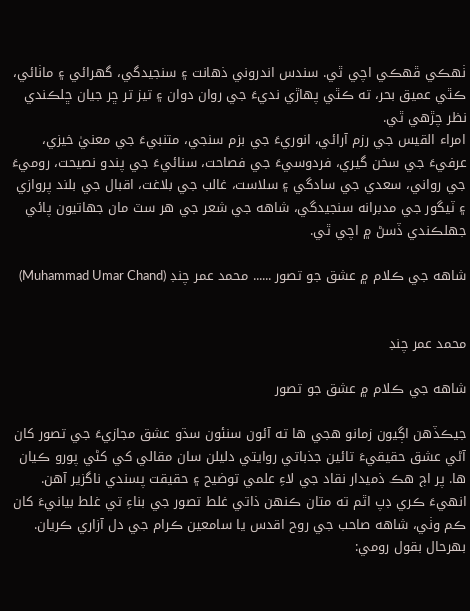ٺهڪي ڦهڪي اچي ٿي. سندس اندروني ذهانت ۽ سنجيدگي، گهرائي ۽ ماٺائي، ڪٿي عميق بحر، ته ڪٿي پهاڙي نديءَ جي روان دوان ۽ تيز تر ڇر جيان ڇلڪندي نظر چڙهي ٿي.
امراء القيس جي رزم آرائي، انوريءَ جي بزم سنجي، متنبيءَ جي معنيٰ خيزي، عرفيءَ جي سخن گيري، فردوسيءَ جي فصاحت، سنائيءَ جي پندو نصيحت، روميءَ جي رواني، سعدي جي سادگي ۽ سلاست، غالب جي بلاغت، اقبال جي بلند پروازي ۽ ٽيگور جي مدبرانه سنجيدگي، شاهه جي شعر جي هر سٽ مان جهاتيون پائي جهلڪندي ڏسڻ ۾ اچي ٿي.

شاهه جي ڪلام ۾ عشق جو تصور ...... محمد عمر چنڊ (Muhammad Umar Chand)


محمد عمر چنڊ

شاهه جي ڪلام ۾ عشق جو تصور

جيڪڏهن اڳيون زمانو هجي ها ته آئون سنئون سڌو عشق مجازيءَ جي تصور کان آڻي عشق حقيقيءَ تائين جذباتي روايتي دليلن سان مقالي کي کڻي پورو ڪيان ها. پر اڄ هڪ ذميدار نقاد جي لاءِ علمي توضيح ۽ حقيقت پسندي ناگزير آهن. انهيءَ ڪري ڊپ اٿم ته متان ڪنهن ذاتي غلط تصور جي بناءِ تي غلط بيانيءَ کان ڪم وٺي، شاهه صاحب جي روح اقدس يا سامعين ڪرام جي دل آزاري ڪريان. بهرحال بقول رومي: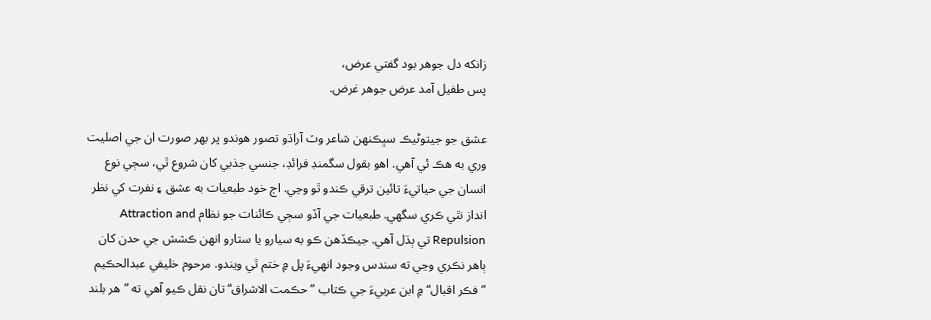زانکه دل جوهر بود گفتي عرض،
پس طفيل آمد عرض جوهر غرض.

عشق جو جيتوڻيڪ سڀڪنهن شاعر وٽ آراڌو تصور هوندو پر بهر صورت ان جي اصليت وري به هڪ ئي آهي. اهو بقول سگمنڊ فرائڊ، جنسي جذبي کان شروع ٿي، سڄي نوع انسان جي حياتيءَ تائين ترقي ڪندو ٿو وڃي. اڄ خود طبعيات به عشق ۽ نفرت کي نظر انداز نٿي ڪري سگهي. طبعيات جي آڏو سڄي ڪائنات جو نظام Attraction and Repulsion تي ٻڌل آهي. جيڪڏهن ڪو به سيارو يا ستارو انهن ڪشش جي حدن کان ٻاهر نڪري وڃي ته سندس وجود انهيءَ پل ۾ ختم ٿي ويندو. مرحوم خليفي عبدالحڪيم ”فڪر اقبال“ ۾ ابن عربيءَ جي ڪتاب ”حڪمت الاشراق“ تان نقل ڪيو آهي ته ”هر بلند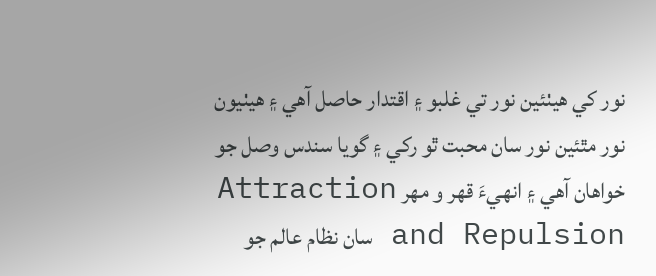نور کي هيٺئين نور تي غلبو ۽ اقتدار حاصل آهي ۽ هيٺيون نور مٿئين نور سان محبت ٿو رکي ۽ گويا سندس وصل جو خواهان آهي ۽ انهيءَ قهر و مهر Attraction and Repulsion سان نظام عالم جو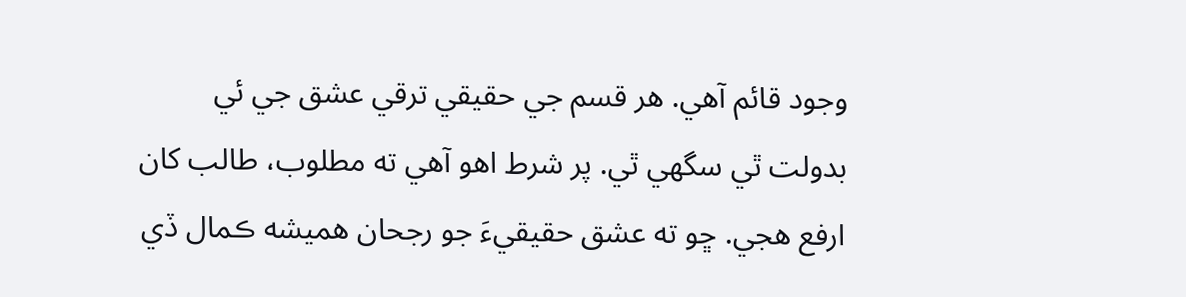وجود قائم آهي. هر قسم جي حقيقي ترقي عشق جي ئي بدولت ٿي سگهي ٿي. پر شرط اهو آهي ته مطلوب، طالب کان ارفع هجي. ڇو ته عشق حقيقيءَ جو رجحان هميشه ڪمال ڏي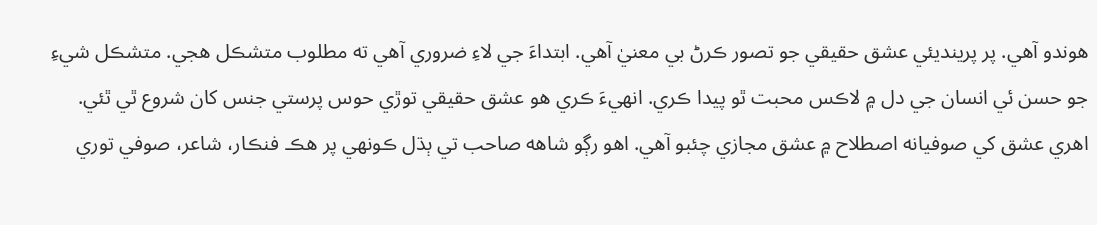هوندو آهي. پر پرينديئي عشق حقيقي جو تصور ڪرڻ بي معنيٰ آهي. ابتداءَ جي لاءِ ضروري آهي ته مطلوب متشڪل هجي. متشڪل شيءِ جو حسن ئي انسان جي دل ۾ لاڪس محبت ٿو پيدا ڪري. انهيءَ ڪري هو عشق حقيقي توڙي حوس پرستي جنس کان شروع ٿي ٿئي. اهري عشق کي صوفيانه اصطلاح ۾ عشق مجازي چئبو آهي. اهو رڳو شاهه صاحب تي ٻڌل ڪونهي پر هڪ فنڪار، شاعر، صوفي توري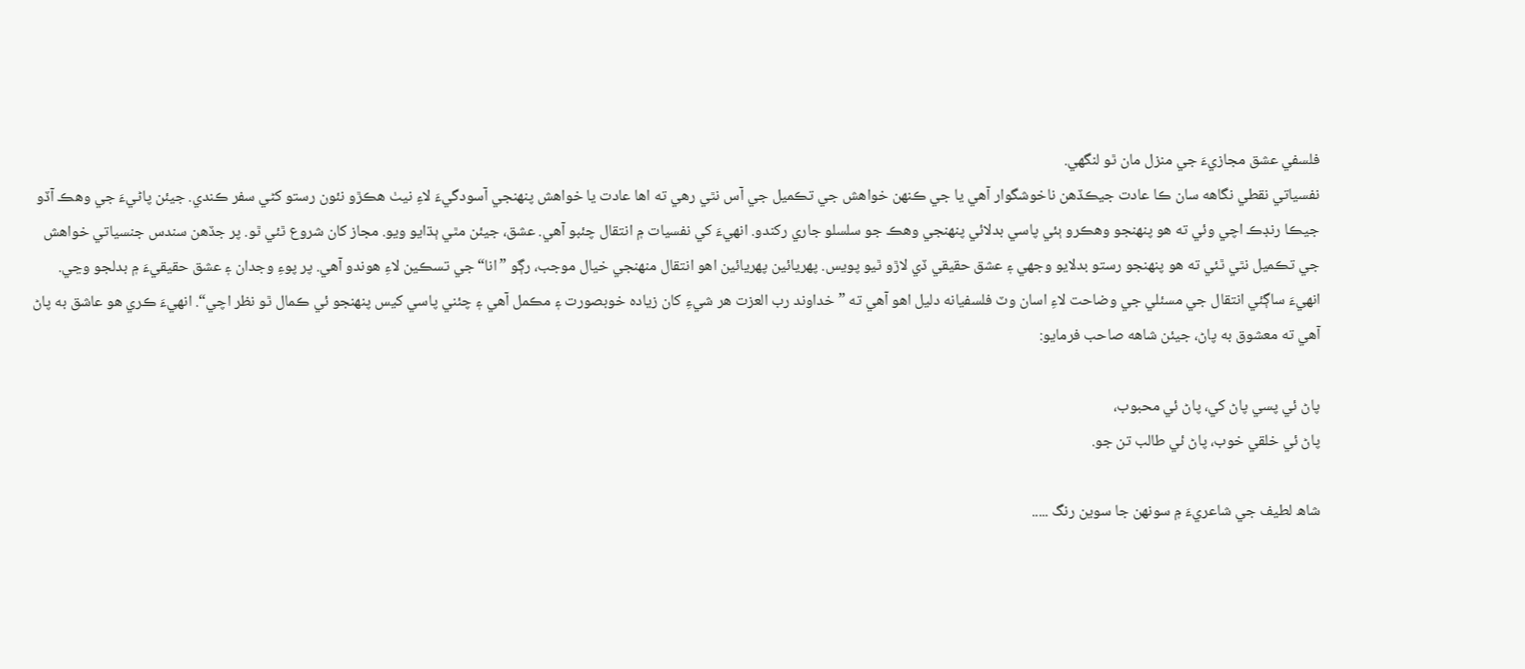فلسفي عشق مجازيءَ جي منزل مان ٿو لنگهي.
نفسياتي نقطي نگاهه سان ڪا عادت جيڪڏهن ناخوشگوار آهي يا جي ڪنهن خواهش جي تڪميل جي آس نٿي رهي ته اها عادت يا خواهش پنهنجي آسودگيءَ لاءِ نيٺ هڪڙو نئون رستو کڻي سفر ڪندي. جيئن پاڻيءَ جي وهڪ آڏو جيڪا رنڊڪ اچي وئي ته هو پنهنجو وهڪرو ٻئي پاسي بدلائي پنهنجي وهڪ جو سلسلو جاري رکندو. انهيءَ کي نفسيات ۾ انتقال چئبو آهي. عشق، جيئن مٿي ٻڌايو ويو. مجاز کان شروع ٿئي ٿو. پر جڏهن سندس جنسياتي خواهش جي تڪميل نٿي ٿئي ته هو پنهنجو رستو بدلايو وجهي ۽ عشق حقيقي ڏي لاڙو ٿيو پويس. پهريائين پهريائين اهو انتقال منهنجي خيال موجب، رڳو ”انا“ جي تسڪين لاءِ هوندو آهي. پر پوءِ وجدان ۽ عشق حقيقيءَ ۾ بدلجو وڃي.
انهيءَ ساڳئي انتقال جي مسئلي جي وضاحت لاءِ اسان وٽ فلسفيانه دليل اهو آهي ته ”خداوند رب العزت هر شيءِ کان زياده خوبصورت ۽ مڪمل آهي ۽ چئني پاسي کيس پنهنجو ئي ڪمال ٿو نظر اچي“. انهيءَ ڪري هو عاشق به پاڻ آهي ته معشوق به پاڻ، جيئن شاهه صاحب فرمايو:

پاڻ ئي پسي پاڻ کي، پاڻ ئي محبوب،
پاڻ ئي خلقي خوب، پاڻ ئي طالب تن جو.

شاھ لطيف جي شاعريءَ ۾ سونهن جا سوين رنگ .....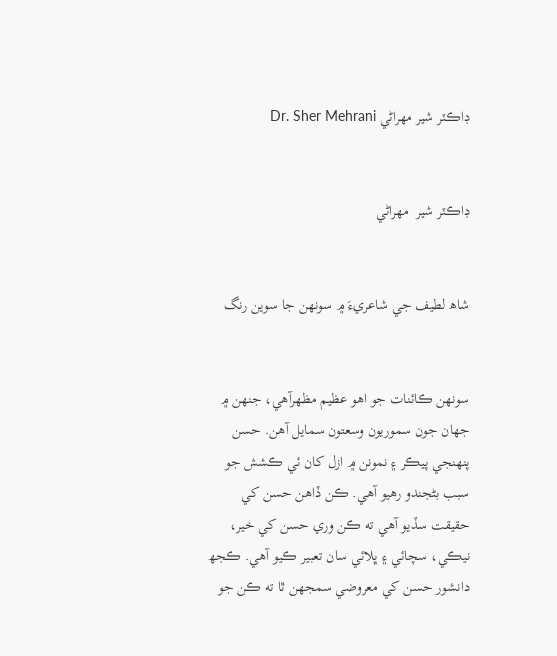ڊاڪٽر شير مهراڻي Dr. Sher Mehrani


ڊاڪٽر شير  مهراڻي


شاھ لطيف جي شاعريءَ ۾ سونهن جا سوين رنگ


سونهن ڪائنات جو اهو عظيم مظهرآهي، جنهن ۾ جهان جون سموريون وسعتون سمايل آهن. حسن پنهنجي پيڪر ۽ نمونن ۾ ازل کان ئي ڪشش جو سبب بڻجندو رهيو آهي. ڪن ڏاهن حسن کي حقيقت سڏيو آهي ته ڪن وري حسن کي خير، نيڪي، سچائي ۽ ڀلائي سان تعبير ڪيو آهي. ڪجھ دانشور حسن کي معروضي سمجھن ٿا ته ڪن جو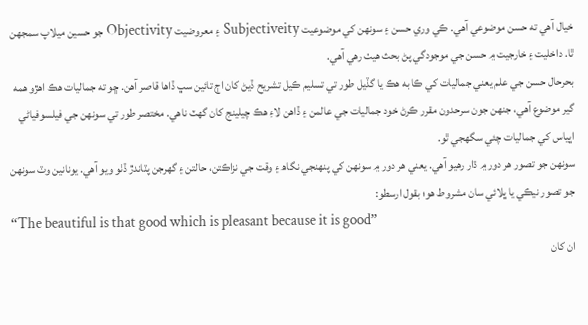خيال آهي ته حسن موضوعي آهي. ڪي وري حسن ۽ سونهن کي موضوعيت Subjectiveity ۽ معروضيت Objectivity جو حسين ميلاپ سمجهن ٿا. داخليت ۽ خارجيت ۾ حسن جي موجودگي پڻ بحث هيٺ رهي آهي.
بحرحال حسن جي علم يعني جماليات کي ڪا به هڪ يا گڏيل طور تي تسليم ڪيل تشريح ڏيڻ کان اڄ تائين سڀ ڏاها قاصر آهن. ڇو ته جماليات هڪ اهڙو همه گير موضوع آهي، جنهن جون سرحدون مقرر ڪرڻ خود جماليات جي عالمن ۽ ڏاهن لاءِ هڪ چيلينج کان گهٽ ناهي. مختصر طور تي سونهن جي فيلسوفياڻي اڀياس کي جماليات چئي سگهجي ٿو.
سونهن جو تصور هر دور ۾ ڌار رهيو آهي. يعني هر دور ۾ سونهن کي پنهنجي نگاھ ۽ وقت جي نزاڪتن، حالتن ۽ گھرجن پٽاندڙ ڏٺو ويو آهي. يونانين وٽ سونهن جو تصور نيڪي يا ڀلائي سان مشروط هو؛ بقول ارسطو:
“The beautiful is that good which is pleasant because it is good”
ان کان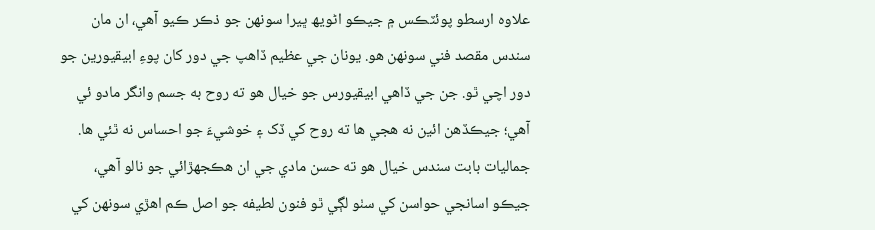علاوه ارسطو پوئٽڪس ۾ جيڪو اڻويھ ڀيرا سونهن جو ذڪر ڪيو آهي، ان مان سندس مقصد فني سونهن هو. يونان جي عظيم ڏاهپ جي دور کان پوءِ ابيقيورين جو دور اچي ٿو. جن جي ڏاهي ابيقيورس جو خيال هو ته روح به جسم وانگر مادو ئي آهي؛ جيڪڏهن ائين نه هجي ها ته روح کي ڏک ۽ خوشيءَ جو احساس نه ٿئي ها. جماليات بابت سندس خيال هو ته حسن مادي جي ان هڪجھڙائي جو نالو آهي، جيڪو اسانجي حواسن کي سٺو لڳي ٿو فنون لطيفه جو اصل ڪم اهڙي سونهن کي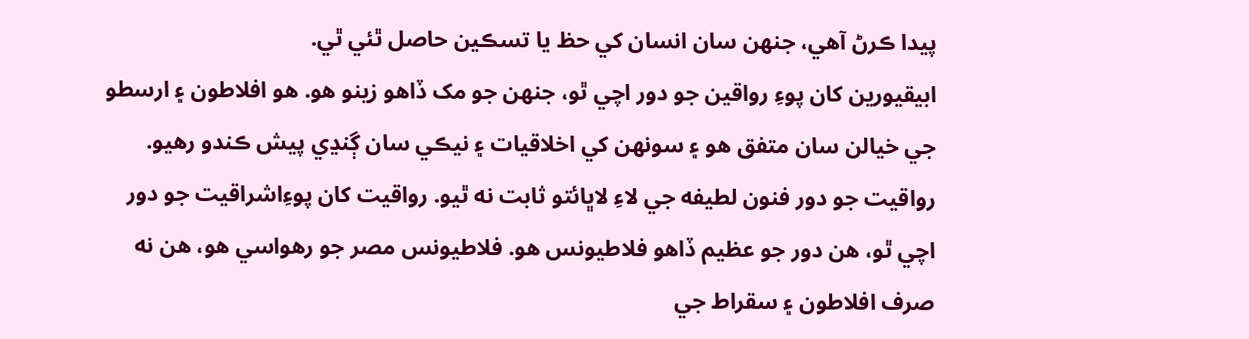پيدا ڪرڻ آهي، جنهن سان انسان کي حظ يا تسڪين حاصل ٿئي ٿي.
ابيقيورين کان پوءِ رواقين جو دور اچي ٿو، جنهن جو مک ڏاهو زينو هو. هو افلاطون ۽ ارسطو جي خيالن سان متفق هو ۽ سونهن کي اخلاقيات ۽ نيڪي سان ڳنڍي پيش ڪندو رهيو. رواقيت جو دور فنون لطيفه جي لاءِ لاڀائتو ثابت نه ٿيو. رواقيت کان پوءِاشراقيت جو دور اچي ٿو، هن دور جو عظيم ڏاهو فلاطيونس هو. فلاطيونس مصر جو رهواسي هو، هن نه صرف افلاطون ۽ سقراط جي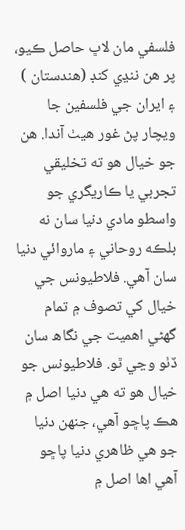فلسفي مان لاڀ حاصل ڪيو، پر هن ننڍي کنڊ (هندستان ) ۽ ايران جي فلسفين جا ويچار پڻ غور هيٺ آندا. هن جو خيال هو ته تخليقي تجربي يا ڪاريگري جو واسطو مادي دنيا سان نه بلڪه روحاني ۽ ماروائي دنيا سان آهي. فلاطيونس جي خيال کي تصوف ۾ تمام گھڻي اهميت جي نگاھ سان ڏٺو وڃي ٿو. فلاطيونس جو خيال هو ته هي دنيا اصل ۾ هڪ پاڇو آهي، جنهن دنيا جو هي ظاهري دنيا پاڇو آهي اها اصل ۾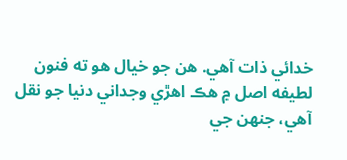خدائي ذات آهي. هن جو خيال هو ته فنون لطيفه اصل ۾ هڪ اهڙي وجداني دنيا جو نقل آهي، جنهن جي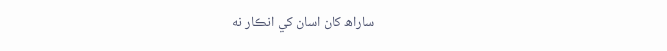ساراھ کان اسان کي انڪار نه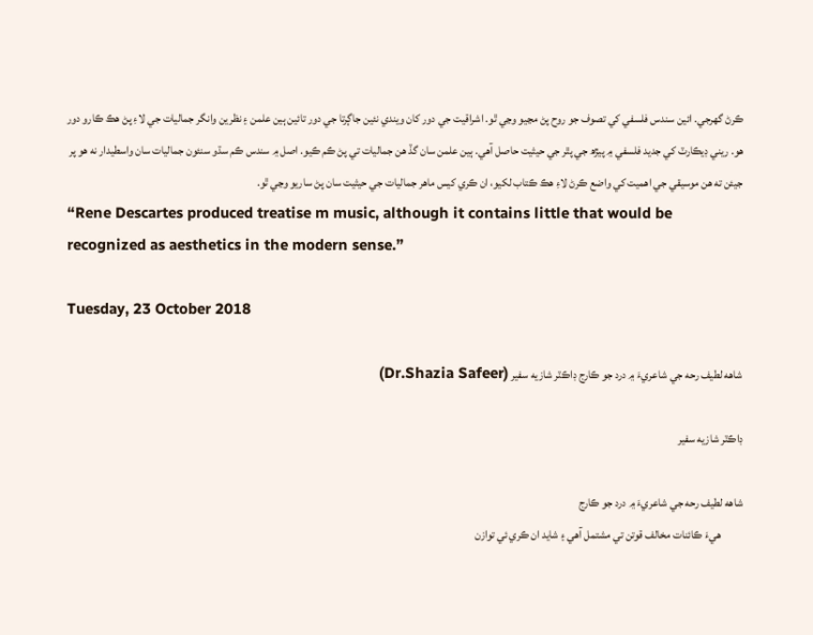ڪرڻ گھرجي. ائين سندس فلسفي کي تصوف جو روح پڻ مڃيو وڃي ٿو. اشراقيت جي دور کان ويندي نئين جاڳرتا جي دور تائين ٻين علمن ۽ نظرين وانگر جماليات جي لاءِ پڻ هڪ ڪارو دور هو. ريني ڊيڪارٽ کي جديد فلسفي ۾ پيڙھ جي پٿر جي حيثيت حاصل آهي. ٻين علمن سان گڏ هن جماليات تي پڻ ڪم ڪيو. اصل ۾ سندس ڪم سڌو سنئون جماليات سان واسطيدار نه هو پر جيئن ته هن موسيقي جي اهميت کي واضع ڪرڻ لاءِ هڪ ڪتاب لکيو، ان ڪري کيس ماهر جماليات جي حيثيت سان پڻ ساريو وڃي ٿو.
“Rene Descartes produced treatise m music, although it contains little that would be recognized as aesthetics in the modern sense.”

Tuesday, 23 October 2018

شاهه لطيف رحه جي شاعريءَ ۾ درد جو ڪارج ڊاڪٽر شازيه سفير (Dr.Shazia Safeer)

ڊاڪٽر شازيه سفير

شاهه لطيف رحه جي شاعريءَ ۾ درد جو ڪارج
          هيءَ ڪائنات مخالف قوتن تي مشتمل آهي ۽ شايد ان ڪري ئي توازن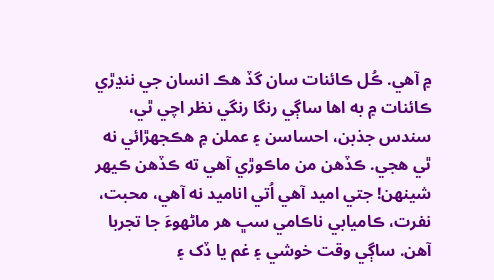۾ آهي. ڪُل ڪائنات سان گڏ هڪ انسان جي ننڍڙي ڪائنات ۾ به اها ساڳي رنگا رنگي نظر اچي ٿي، سندس جذبن، احساسن ۽ عملن ۾ هڪجهڙائي نه ٿي هجي. ڪڏهن من ماڪوڙي آهي ته ڪڏهن ڪيهر شينهن! جتي اميد آهي اُتي اناميد نه آهي، محبت، نفرت، ڪاميابي ناڪامي سڀ هر ماڻهوءَ جا تجربا آهن. ساڳي وقت خوشي ۽ غم يا ڏک ۽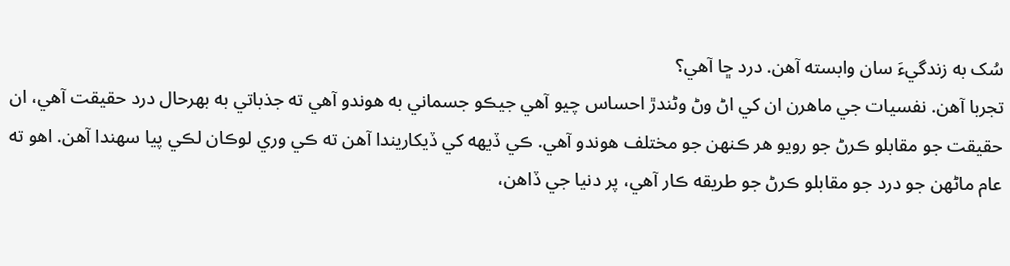سُک به زندگيءَ سان وابسته آهن. درد ڇا آهي؟
تجربا آهن. نفسيات جي ماهرن ان کي اڻ وڻ وڻندڙ احساس چيو آهي جيڪو جسماني به هوندو آهي ته جذباتي به بهرحال درد حقيقت آهي، ان حقيقت جو مقابلو ڪرڻ جو رويو هر ڪنهن جو مختلف هوندو آهي. ڪي ڏيهه کي ڏيکاريندا آهن ته ڪي وري لوڪان لڪي پيا سهندا آهن. اهو ته عام ماڻهن جو درد جو مقابلو ڪرڻ جو طريقه ڪار آهي، پر دنيا جي ڏاهن،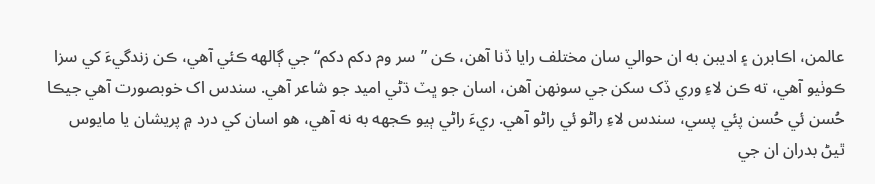عالمن، اڪابرن ۽ اديبن به ان حوالي سان مختلف رايا ڏنا آهن، ڪن ”سر وم دکم دکم“ جي ڳالهه ڪئي آهي، ڪن زندگيءَ کي سزا ڪوٺيو آهي، ته ڪن لاءِ وري ڏک سکن جي سونهن آهن، اسان جو ڀٽ ڌڻي اميد جو شاعر آهي. سندس اک خوبصورت آهي جيڪا حُسن ئي حُسن پئي پسي، سندس لاءِ راڻو ئي راڻو آهي. ريءَ راڻي ٻيو ڪجهه به نه آهي، هو اسان کي درد ۾ پريشان يا مايوس ٿيڻ بدران ان جي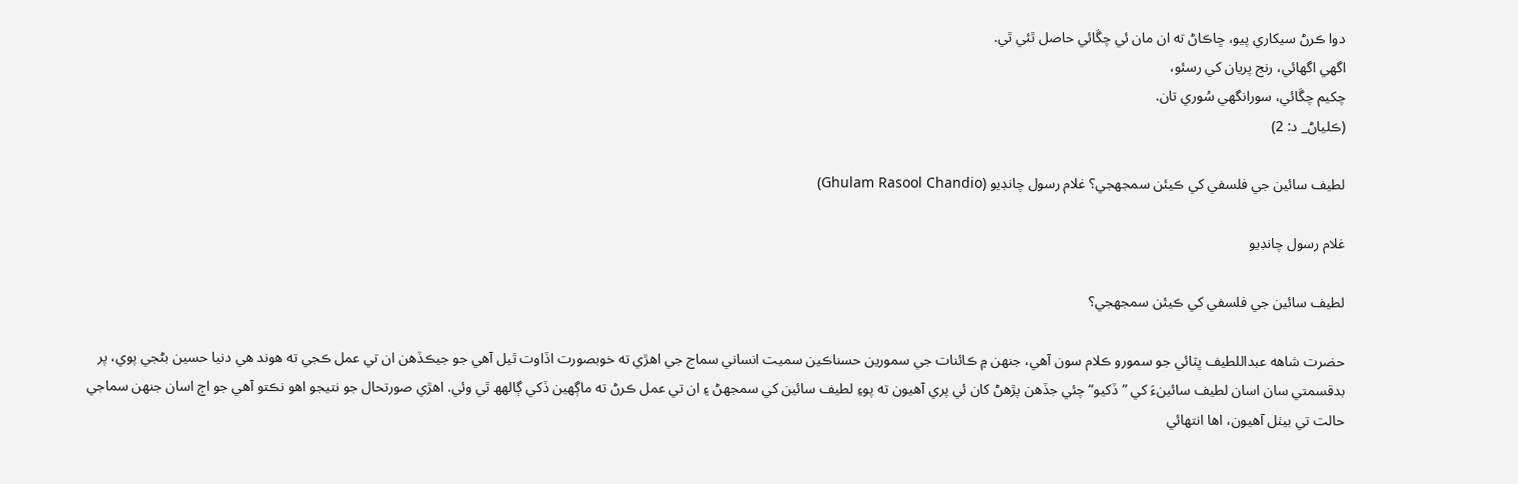دوا ڪرڻ سيکاري پيو، ڇاڪاڻ ته ان مان ئي چڱائي حاصل ٿئي ٿي.
اگهي اگهائي، رنج پريان کي رسئو،
چکيم چڱائي، سورانگهي سُوري تان.
(ڪلياڻ_ د: 2)

لطيف سائين جي فلسفي کي ڪيئن سمجھجي؟ غلام رسول چانڊيو (Ghulam Rasool Chandio)

غلام رسول چانڊيو

لطيف سائين جي فلسفي کي ڪيئن سمجھجي؟

حضرت شاهه عبداللطيف ڀٽائي جو سمورو ڪلام سون آھي، جنھن ۾ ڪائنات جي سمورين حسناڪين سميت انساني سماج جي اھڙي ته خوبصورت اڏاوت ٿيل آھي جو جيڪڏھن ان تي عمل ڪجي ته ھوند ھي دنيا حسين بڻجي پوي، پر بدقسمتي سان اسان لطيف سائينءَ کي ”ڏکيو“ چئي جڏھن پڙھڻ کان ئي پري آھيون ته پوءِ لطيف سائين کي سمجھڻ ۽ ان تي عمل ڪرڻ ته ماڳھين ڏکي ڳالهھ ٿي وئي. اھڙي صورتحال جو نتيجو اھو نڪتو آھي جو اڄ اسان جنھن سماجي حالت تي بيٺل آھيون، اھا انتھائي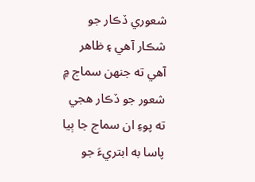شعوري ڏڪار جو شڪار آھي ۽ ظاھر آھي ته جنھن سماج ۾ شعور جو ڏڪار ھجي ته پوءِ ان سماج جا ٻيا پاسا به ابتريءَ جو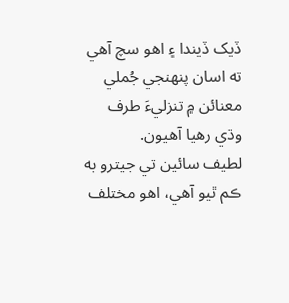ڏيک ڏيندا ۽ اھو سچ آھي ته اسان پنھنجي جُملي معنائن ۾ تنزليءَ طرف وڌي رھيا آھيون.
لطيف سائين تي جيترو به ڪم ٿيو آھي، اھو مختلف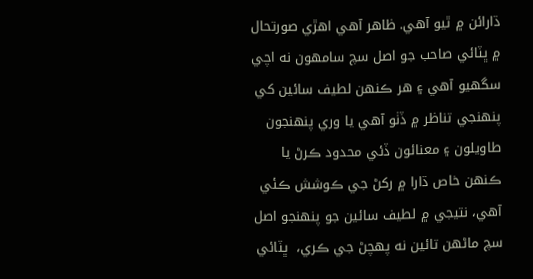ڌارائن ۾ ٿيو آھي. ظاھر آھي اھڙي صورتحال ۾ ڀٽائي صاحب جو اصل سچ سامھون نه اچي سگھيو آھي ۽ ھر ڪنھن لطيف سائين کي پنھنجي تناظر ۾ ڏٺو آھي يا وري پنھنجون طاويلون ۽ معنائون ڏئي محدود ڪرڻ يا ڪنھن خاص ڌارا ۾ رکڻ جي ڪوشش ڪئي آھي، نتيجي ۾ لطيف سائين جو پنھنجو اصل سچ ماڻھن تائين نه پھچڻ جي ڪري،  ڀٽائي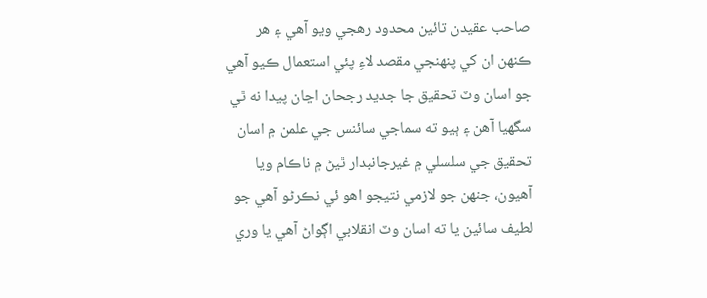صاحب عقيدن تائين محدود رھجي ويو آھي ۽ ھر ڪنھن ان کي پنھنجي مقصد لاءِ پئي استعمال ڪيو آھي جو اسان وٽ تحقيق جا جديد رجحان اڃان پيدا نه ٿي سگھيا آھن ۽ ٻيو ته سماجي سائنس جي علمن ۾ اسان تحقيق جي سلسلي ۾ غيرجانبدار ٿيڻ ۾ ناڪام ويا آھيون، جنھن جو لازمي نتيجو اھو ئي نڪرڻو آھي جو لطيف سائين يا ته اسان وٽ انقلابي اڳواڻ آھي يا وري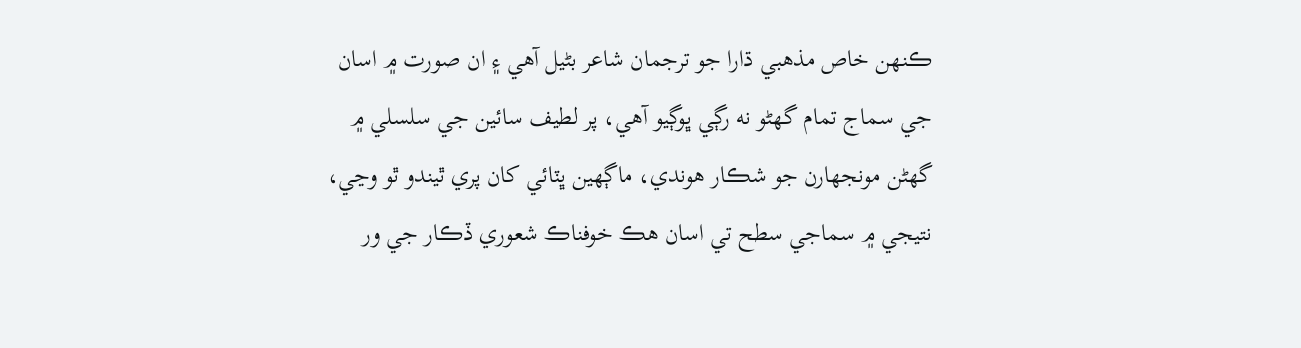ڪنھن خاص مذھبي ڌارا جو ترجمان شاعر بڻيل آھي ۽ ان صورت ۾ اسان جي سماج تمام گھڻو نه رڳي ڀوڳيو آھي، پر لطيف سائين جي سلسلي ۾ گھڻن مونجھارن جو شڪار ھوندي، ماڳھين ڀٽائي کان پري ٿيندو ٿو وڃي، نتيجي ۾ سماجي سطح تي اسان ھڪ خوفناڪ شعوري ڏڪار جي ور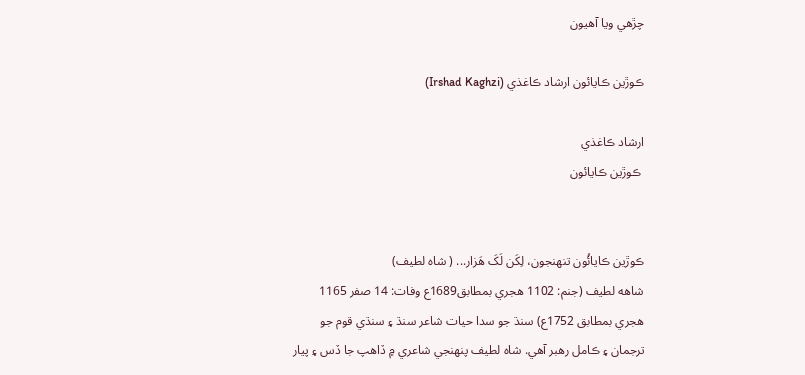چڙھي ويا آھيون

ڪوڙين ڪايائون ارشاد ڪاغذي (Irshad Kaghzi)

ارشاد ڪاغذي
 ڪوڙين ڪايائون


ڪوڙين ڪايائُون تنهنجون، لِکَن لَکَ هَزار... ( شاه لطيف)
شاهه لطيف (جنم: 1102 هجري بمطابق1689ع وفات: 14 صفر 1165 هجري بمطابق 1752ع) سنڌ جو سدا حيات شاعر سنڌ ۽ سنڌي قوم جو ترجمان ۽ ڪامل رهبر آهي. شاه لطيف پنهنجي شاعري ۾ ڏاهپ جا ڏس ۽ پيار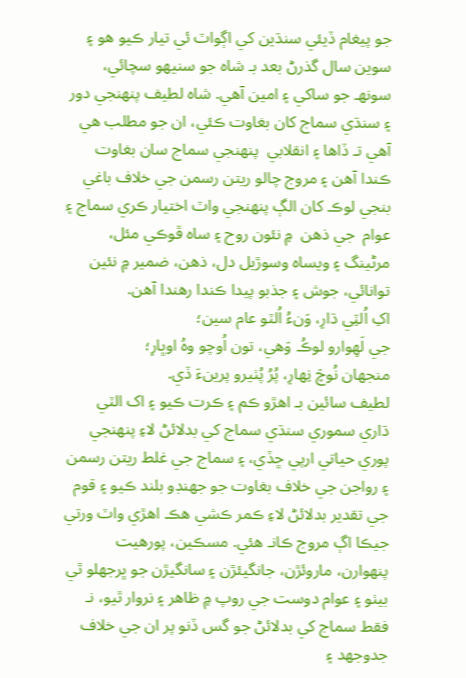جو پيغام ڏيئي سنڌين کي اڳواٽ ئي تيار ڪيو هو ۽ سوين سال گذرڻ بعد بـ شاه جو سنيهو سچائي، سونهـ جو ساکي ۽ امين آهي. شاه لطيف پنهنجي دور ۽ سنڌي سماج کان بغاوت ڪئي، ان جو مطلب هي آهي تـ ڏاها ۽ انقلابي  پنهنجي سماج سان بغاوت ڪندا آهن ۽ مروج چالو ريتن رسمن جي خلاف باغي بنجي لوڪ کان الڳ پنهنجي واٽ اختيار ڪري سماج ۽ عوام  جي ذهن  ۾ نئون روح ۽ ساه ڦوڪي مئل، مرڻينگ ۽ ويساه وسوڙيل دل، ذهن، ضمير ۾ نئين توانائي، جوش ۽ جذبو پيدا ڪندا رهندا آهن.
اکِ اُلٽِي ڌارِ، وَنءُ اُلٽو عام سين؛
جي لَهِوارو لوڪُ وَهي، تون اُوچو وهُ اوڀارِ؛
منجهان نُوچَ نِهارِ، پُرُ پُٺيرو پرينءَ ڏي.
لطيف سائين بـ اهڙو ڪم ۽ ڪرت ڪيو ۽ اک الٽي ڌاري سموري سنڌي سماج کي بدلائڻ لاءِ پنهنجي پوري حياتي ارپي ڇڏي، ۽ سماج جي غلط ريتن رسمن ۽ رواجن جي خلاف بغاوت جو جهنڊو بلند ڪيو ۽ قوم جي تقدير بدلائڻ لاءِ ڪمر ڪشي هڪ اهڙي واٽ ورتي جيڪا اڳ مروج ڪانـ هئي. مسڪين، پورهيت پنهوارن، ماروئڙن، جانگيئڙن ۽ سانگيڙن جو ڀرجهلو ٿي بيٺو ۽ عوام دوست جي روپ ۾ ظاهر ۽ نروار ٿيو، نـ فقط سماج کي بدلائڻ جو گس ڏنو پر ان جي خلاف جدوجهد ۽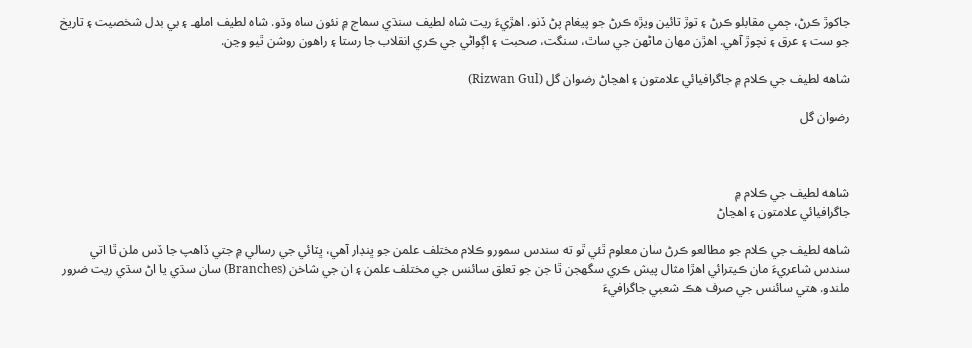جاکوڙ ڪرڻ، ڄمي مقابلو ڪرڻ ۽ توڙ تائين ويڙه ڪرڻ جو پيغام پڻ ڏنو. اهڙيءَ ريت شاه لطيف سنڌي سماج ۾ نئون ساه وڌو. شاه لطيف املهـ ۽ بي بدل شخصيت ۽ تاريخ جو ست ۽ عرق ۽ نچوڙ آهي. اهڙن مهان ماڻهن جي ساٿ، سنگت، صحبت ۽ اڳواڻي جي ڪري انقلاب جا رستا ۽ راهون روشن ٿيو وڃن.

شاهه لطيف جي ڪلام ۾ جاگرافيائي علامتون ۽ اهڃاڻ رضوان گل (Rizwan Gul)

رضوان گل



شاهه لطيف جي ڪلام ۾
جاگرافيائي علامتون ۽ اهڃاڻ

شاهه لطيف جي ڪلام جو مطالعو ڪرڻ سان معلوم ٿئي ٿو ته سندس سمورو ڪلام مختلف علمن جو ڀنڊار آهي، ڀٽائي جي رسالي ۾ جتي ڏاهپ جا ڏس ملن ٿا اتي سندس شاعريءَ مان ڪيترائي اهڙا مثال پيش ڪري سگهجن ٿا جن جو تعلق سائنس جي مختلف علمن ۽ ان جي شاخن (Branches) سان سڌي يا اڻ سڌي ريت ضرور ملندو. هتي سائنس جي صرف هڪ شعبي جاگرافيءَ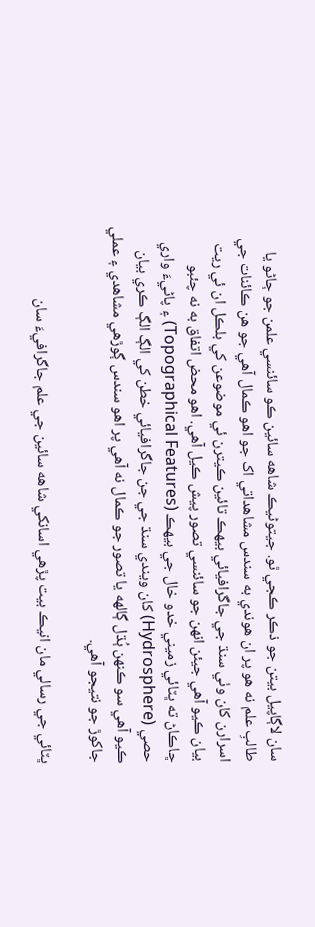سان لاڳاپيل بيتن جو ذڪر ڪجي ٿو. جيتوڻيڪ شاهه سائين ڪو سائنسي علمن جو ڄاڻو يا طالبِ علم نه هو پر ان هوندي به سندس مشاهداتي اک جو اهو ڪمال آهي جو هن ڪائنات جي اسرارن کان وٺي سنڌ جي جاگرافيائي بيهڪ تائين ڪيترن ئي موضوعن کي بلڪل ان ئي ريت بيان ڪيو آهي جيئن انهن جو سائنسي تصور پيش ڪيل آهي. اهو محض اتفاق به نه چئبو ڇاڪاڻ ته ڀٽائي زميني خدو خال جي بيهڪ (Topographical Features) ۽ پاڻيءَ واري حصي (Hydrosphere) کان ويندي سنڌ جي جن جاگرافيائي خطن کي الڳ الڳ ڪري بيان ڪيو آهي سو ڪنهن ٻُڌل ڳالهه يا تصور جو ڪمال نه آهي پر اهو سندس ڳوڙهي مشاهدي ۽ عملي جاکوڙ جو نتيجو آهي.

ڀٽائي جي رسالي مان انيڪ بيت پڙهي اسانکي شاهه سائين جي علم جاگرافيءَ سان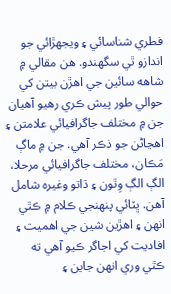فطري شناسائي ۽ ويجھڙائي جو اندازو ٿي سگھندو. هن مقالي ۾ شاهه سائين جي اهڙن بيتن کي حوالي طور پيش ڪري رهيو آهيان جن ۾ مختلف جاگرافيائي علامتن ۽ اهڃاڻن جو ذڪر آهي. جن ۾ ماڳ مَڪان، مختلف جاگرافيائي مرحلا، الڳ الڳ وِٿون ۽ ڌاتو وغيره شامل آهن. ڀٽائي پنهنجي ڪلام ۾ ڪٿي انهن ۽ اهڙين شين جي اهميت ۽ افاديت کي اجاگر ڪيو آهي ته ڪٿي وري انهن جاين ۽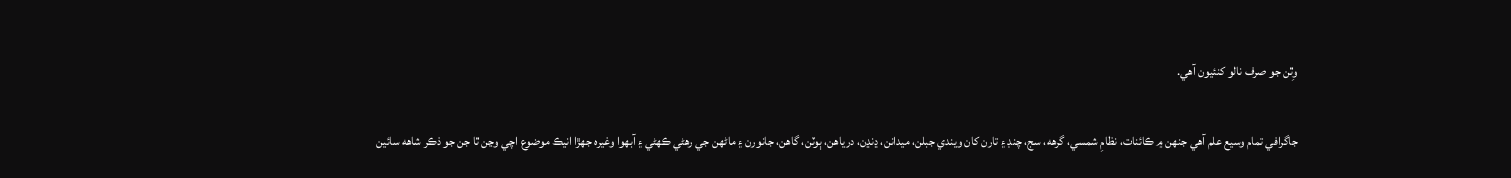وِٿن جو صرف نالو کنئيون آهي.

جاگرافي تمام وسيع علم آهي جنهن ۾ ڪائنات، نظامِ شمسي، گرهه، سج، چنڊ ۽ تارن کان ويندي جبلن، ميدانن، ڍنڍن، درياهن، ٻوٽن، گاهن، جانورن ۽ ماڻهن جي رهڻي ڪهڻي ۽ آبهوا وغيره جھڙا انيڪ موضوع اچي وڃن ٿا جن جو ذڪر شاهه سائين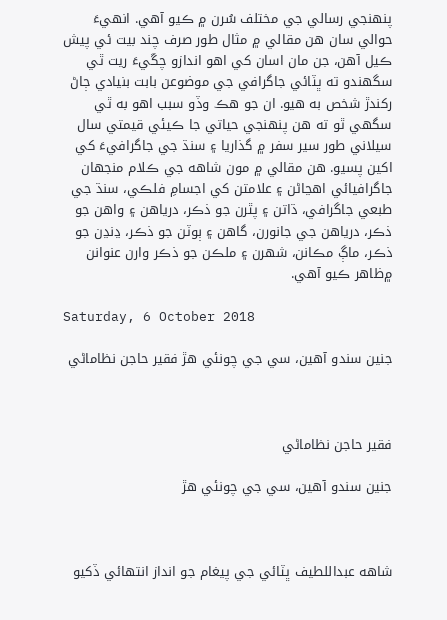پنهنجي رسالي جي مختلف سُرن ۾ ڪيو آهي. انهيءَ حوالي سان هن مقالي ۾ مثال طور صرف چند بيت ئي پيش ڪيل آهن، جن مان اسان کي اهو اندازو چڱيءَ ريت ٿي سگھندو ته ڀٽائي جاگرافي جي موضوعن بابت بنيادي ڄاڻ رکندڙ شخص به هيو. ان جو هڪ وڏو سبب اهو به ٿي سگھي ٿو ته هن پنهنجي حياتي جا ڪيئي قيمتي سال سيلاني طور سير سفر ۾ گذاريا ۽ سنڌ جي جاگرافيءَ کي اکين پسيو. هن مقالي ۾ مون شاهه جي ڪلام منجھان جاگرافيائي اهڃاڻن ۽ علامتن کي اجسامِ فلڪي، سنڌ جي طبعي جاگرافي، ڌاتن ۽ پٿرن جو ذڪر، درياهن ۽ واهن جو ذڪر، درياهن جي جانورن، گاهن ۽ ٻوٽن جو ذڪر، ڍنڍن جو ذڪر، ماڳ مڪانن، شهرن ۽ ملڪن جو ذڪر وارن عنوانن ۾ظاهر ڪيو آهي.

Saturday, 6 October 2018

جنين سندو آهين، سي جي چونئي هڙ فقير حاجن نظاماڻي



فقير حاجن نظاماڻي

جنين سندو آهين، سي جي چونئي هڙ



شاهه عبداللطيف ڀٽائي جي پيغام جو انداز انتهائي ڏکيو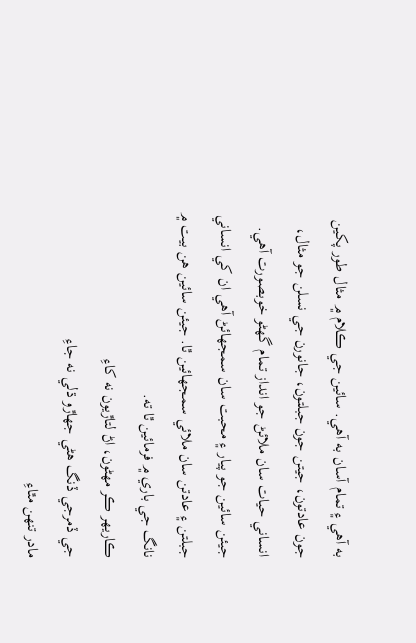به آهي ۽ تمام آسان به آهي. سائين جي ڪلام ۾ مثال طور پکين جون عادتون، جيتن جون جبلتون، جانورن جي نسلن جو مثال، انساني حيات سان ملائڻ جو انداز تمام گهڻو خوبصورت آهي. جيئن سائين جو پيار ۽ محبت سان سمجهائڻ آهي ان کي انساني جبلتن ۽ عادتن سان ملائي سمجهائين ٿا. جيئن سائين هن بيت ۾ نانگ جي باري ۾ فرمائين ٿا ته.
ڪاريهر ڪر مهڻون، اڻ لتاڙيون نه کاءِ
جي ڏمرجي ڏنگ هڻي جهاڙو ڌلي نه جاءِ
مادر تنهن مٿاءِ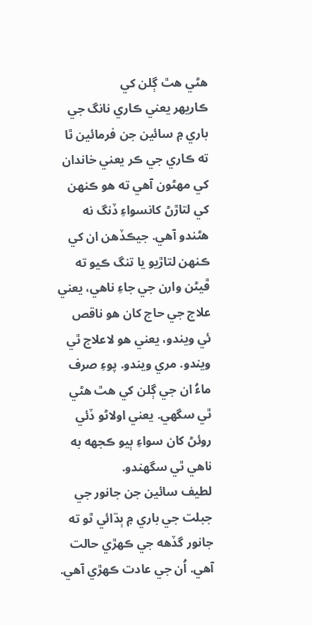هڻي هٿ ڳلن کي
ڪاريهر يعني ڪاري نانگ جي باري ۾ سائين جن فرمائين ٿا ته ڪاري جي ڪر يعني خاندان کي مهڻون آهي ته هو ڪنهن کي لتاڙڻ کانسواءِ ڏنگ نه هڻندو آهي. جيڪڏهن ان کي ڪنهن لتاڙيو يا تنگ ڪيو ته ڦيڻن وارن جي جاءِ ناهي، يعني علاج جي حاج کان هو ناقص ئي ويندو، يعني هو لاعلاج ٿي ويندو. مري ويندو. پوءِ صرف ماءُ ان جي ڳلن کي هٿ هڻي ٿي سگهي. يعني اولاڻو ڏئي روئڻ کان سواءِ ٻيو ڪجهه به ناهي ٿي سگهندو.
لطيف سائين جن جانور جي جبلت جي باري ۾ ٻڌائي ٿو ته جانور گڏهه جي ڪهڙي حالت آهي. اُن جي عادت ڪهڙي آهي.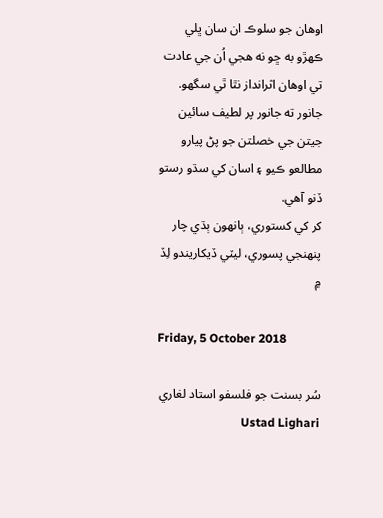اوهان جو سلوڪ ان سان ڀلي ڪهڙو به ڇو نه هجي اُن جي عادت تي اوهان اثرانداز نٿا ٿي سگهو. جانور ته جانور پر لطيف سائين جيتن جي خصلتن جو پڻ پيارو مطالعو ڪيو ۽ اسان کي سڌو رستو ڏنو آهي.
کر کي کستوري، ٻانهون ٻڌي چار
پنهنجي پسوري، ليٽي ڏيکاريندو لِڏ ۾

Friday, 5 October 2018

سُر بسنت جو فلسفو استاد لغاري Ustad Lighari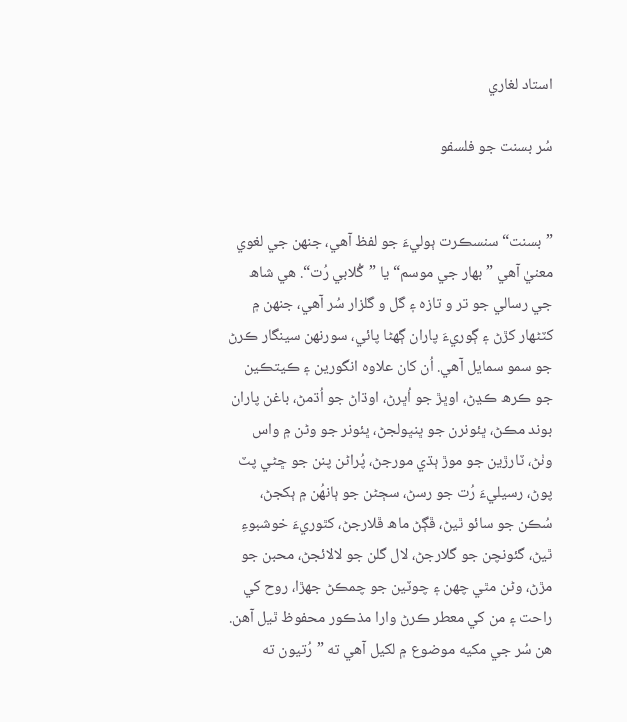استاد لغاري

سُر بسنت جو فلسفو


”بسنت“ سنسڪرت ٻوليءَ جو لفظ آهي، جنهن جي لغوي معنيٰ آهي ”بهار جي موسم“ يا ”گُلابي رُت“. هي شاھ جي رسالي جو تر و تازه ۽ گل و گلزار سُر آهي، جنهن ۾ کٽڻهار کڙڻ ۽ ڳوريءَ پاران ڳهڻا پائي، سورنهن سينگار ڪرڻ جو سمو سمايل آهي. اُن کان علاوه انگورين ۽ ڪيتڪين جو ڪرھ ڪڍڻ، اوڀڙ جو اُڀرڻ، اوڌاڻ جو اُڌمڻ، باغن پاران بوند مڪڻ، ڀئونرن جو ڀنڀولجڻ، ڀئونر جو وڻن ۾ واس وٺڻ، ٽارڙين جو موڙ ٻڌي مورجڻ، پُراڻن پنن جو ڇڻي پٽ پوڻ، رسيليءَ رُت جو رسڻ، سڄڻن جو ٻانهُن ۾ ٻکجڻ، سُڪن جو سائو ٿيڻ، ڦڳڻ ماھ ڦلارجڻ، کٿوريءَ خوشبوءِ ٿيڻ، گئونچن جو گلارجڻ، لال گلن جو لالائجڻ، محبن جو مڙڻ، وڻن مٿي چهن ۽ چوٽين جو چمڪڻ جهڙا، روح کي راحت ۽ من کي معطر ڪرڻ وارا مذڪور محفوظ ٿيل آهن. هن سُر جي مکيه موضوع ۾ لکيل آهي ته ”رُتيون ته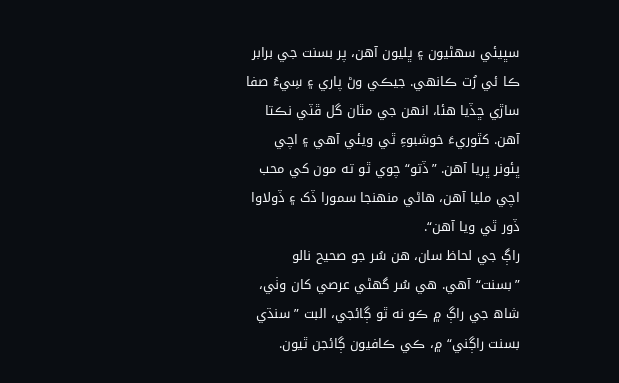سڀيئي سهڻيون ۽ ڀليون آهن، پر بسنت جي برابر ڪا ئي رُت ڪانهي. جيڪي وڻ پاري ۽ سِيءُ صفا ساڙي ڇڏيا هئا، انهن جي مٿان گل ڦٽي نڪتا آهن. کٿوريءَ خوشبوءِ ٿي ويئي آهي ۽ اچي ڀئونر ڀريا آهن. ”ڏتو“ چوي ٿو ته مون کي محب اچي مليا آهن، هاڻي منهنجا سمورا ڏک ۽ ڏولاوا ڏور ٿي ويا آهن“.
راڳ جي لحاظ سان، هن سُر جو صحيح نالو ”بسنت“ آهي. هي سُر گھڻي عرصي کان وٺي، شاھ جي راڳ ۾ ڪو نه ٿو ڳائجي، البت ”سنڌي بسنت راڳني“ ۾، ڪي ڪافيون ڳائجن ٿيون.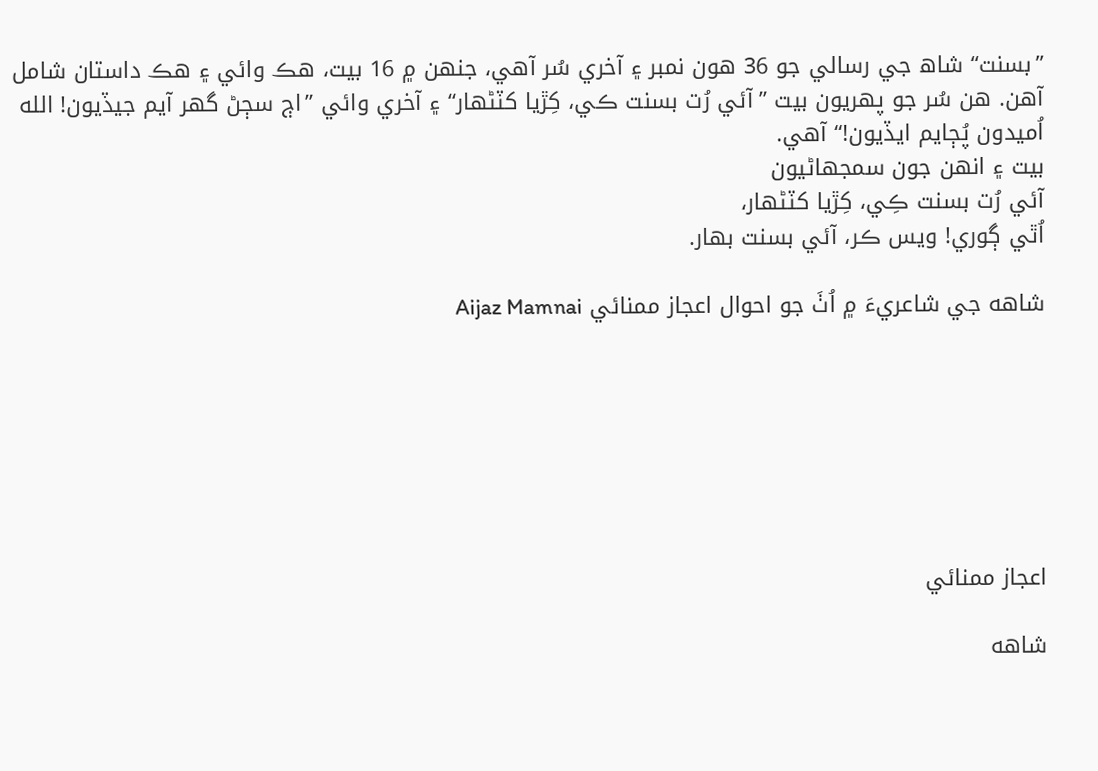”بسنت“ شاھ جي رسالي جو 36 هون نمبر ۽ آخري سُر آهي، جنهن ۾ 16 بيت، هڪ وائي ۽ هڪ داستان شامل آهن. هن سُر جو پهريون بيت ”آئي رُت بسنت ڪي، کِڙيا کٽڻهار“ ۽ آخري وائي ”اڄ سڄڻ گھر آيم جيڏيون! الله اُميدون پُڄايم ايڏيون!“ آهي.
بيت ۽ انهن جون سمجھاڻيون
آئي رُت بسنت ڪِي، کِڙيا کٽڻهار،
اُٿي ڳوري! ويس ڪر، آئي بسنت بهار.

شاهه جي شاعريءَ ۾ اُٺَ جو احوال اعجاز ممنائي Aijaz Mamnai







اعجاز ممنائي

شاهه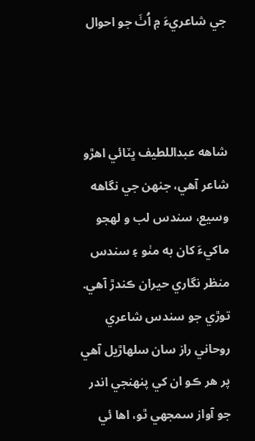جي شاعريءَ ۾ اُٺَ جو احوال



شاهه عبداللطيف ڀٽائي اهڙو شاعر آهي، جنهن جي نگاهه وسيع، سندس لب و لھجو ماکيءَ کان به مٺو ۽ سندس منظر نگاري حيران ڪندڙ آھي. توڙي جو سندس شاعري روحاني راز سان سلھاڙيل آھي پر ھر ڪو ان کي پنھنجي اندر جو آواز سمجھي ٿو، اھا ئي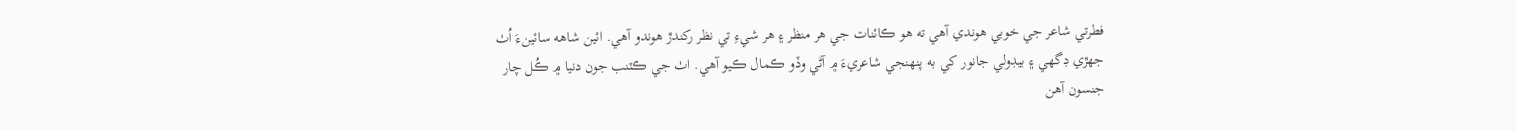فطرتي شاعر جي خوبي ھوندي آھي ته ھو ڪائنات جي ھر منظر ۽ ھر شيءِ تي نظر رکندڙ ھوندو آھي. ائين شاهه سائينءَ اُٺ جھڙي ڊگهي ۽ بيڊولي جانور کي به پنھنجي شاعريءَ ۾ آڻي وڏو ڪمال ڪيو آھي. اٺ جي ڪٽنب جون دنيا ۾ ڪُل چار جنسون آھن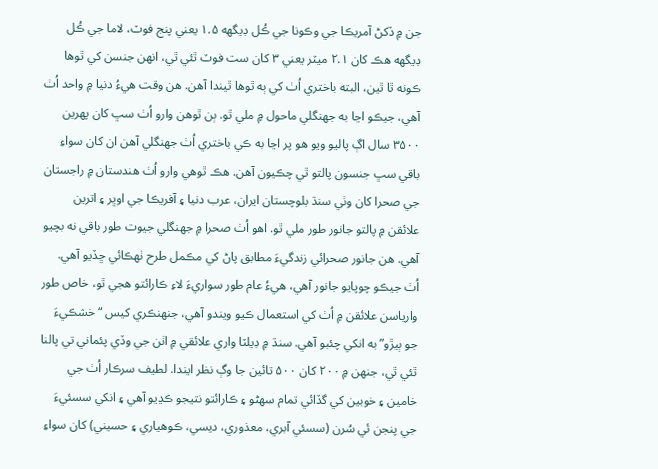جن ۾ ڏکڻ آمريڪا جي وڪونا جي ڪُل ڊيگهه ۱.۵ يعني پنج فوٽ، لاما جي ڪُل ڊيگهه ھڪ کان ۲.۱ ميٽر يعني ۳ کان ست فوٽ ٿئي ٿي، انھن جنسن کي ٿوھا ڪونه ٿا ٿين، البته باختري اُٺ کي ٻه ٿوھا ٿيندا آھن. ھن وقت ھيءُ دنيا ۾ واحد اُٺ آھي، جيڪو اڃا به جهنگلي ماحول ۾ ملي ٿو. ٻن ٿوھن وارو اُٺ سڀ کان پھرين ۳۵۰۰ سال اڳ پاليو ويو ھو پر اڃا به ڪي باختري اُٺ جهنگلي آھن ان کان سواءِ باقي سڀ جنسون پالتو ٿي چڪيون آھن. ھڪ ٿوھي وارو اُٺ ھندستان ۾ راجستان جي صحرا کان وٺي سنڌ بلوچستان ايران، عرب دنيا ۽ آفريڪا جي اوڀر ۽ اترين علائقن ۾ پالتو جانور طور ملي ٿو. اهو اُٺ صحرا ۾ جهنگلي جيوت طور باقي نه بچيو آهي. هن جانور صحرائي زندگيءَ مطابق پاڻ کي مڪمل طرح ٺهڪائي ڇڏيو آهي. اُٺ جيڪو چوپايو جانور آھي، ھيءُ عام طور سواريءَ لاءِ ڪارائتو ھجي ٿو، خاص طور وارياسن علائقن ۾ اُٺ کي استعمال ڪيو ويندو آھي، جنھنڪري کيس “خشڪيءَ جو ٻيڙو” به انکي چئبو آھي. سنڌ ۾ ڊيلٽا واري علائقي ۾ اٺن جي وڏي پئماني تي پالنا ٿئي ٿي، جنهن ۾ ۲۰۰ کان ۵۰۰ تائين جا وڳ نظر ايندا. لطيف سرڪار اُٺ جي خامين ۽ خوبين کي گڏائي تمام سھڻو ۽ ڪارائتو نتيجو ڪڍيو آھي ۽ انکي سسئيءَ جي پنجن ئي سُرن (سسئي آبري، معذوري، ديسي، ڪوھياري ۽ حسيني) کان سواءِ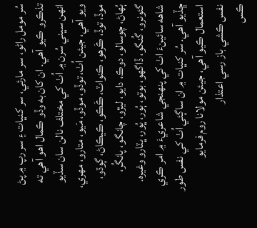سُر مومل راڻو، سر مارئي، سر کنڀات ۽ سر رپ ۾ پڻ تذڪرو ڪيو آھي. ان کان به وڏو ڪمال اھو آھي ته انھن سڀني سُرن ۾ اُٺ کي مختلف نالن سان سڏيو ويو آھي، جيئن اُٺ، توڏو، موڏو، مَيو، متارو، مهري، موڏ، توڏ، ڪَرهو، ڪنواٽ، ڪَڪو، ڪيڪاڻ، ڳوڌو، ٻُهاڻ، چوسالو، دوڪ، دايو، ليڙو، چانگو، پانگُر، گئونرو، گُنگو، ڏاگهو، بوتو، ٻُور، ڀُور، ڀٽارو وغيره.
شاهه سائينءَ اٺ کي پنھنجي شاعريءَ ۾ امر ڪري ڇڏيو آھي. سُر کنڀات ۾ ان ساڳئي اُٺ کي نفس طور استعمال ڪيو آھي، جيئن مولانا روم فرمايو
نفس ڪشي باز رسي اعتذار
ڪس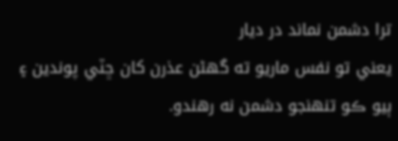ترا دشمن نماند در ديار
يعني تو نفس ماريو ته گهڻن عذرن کان ڇٽي پوندين ۽ ٻيو ڪو تنھنجو دشمن نه رھندو.